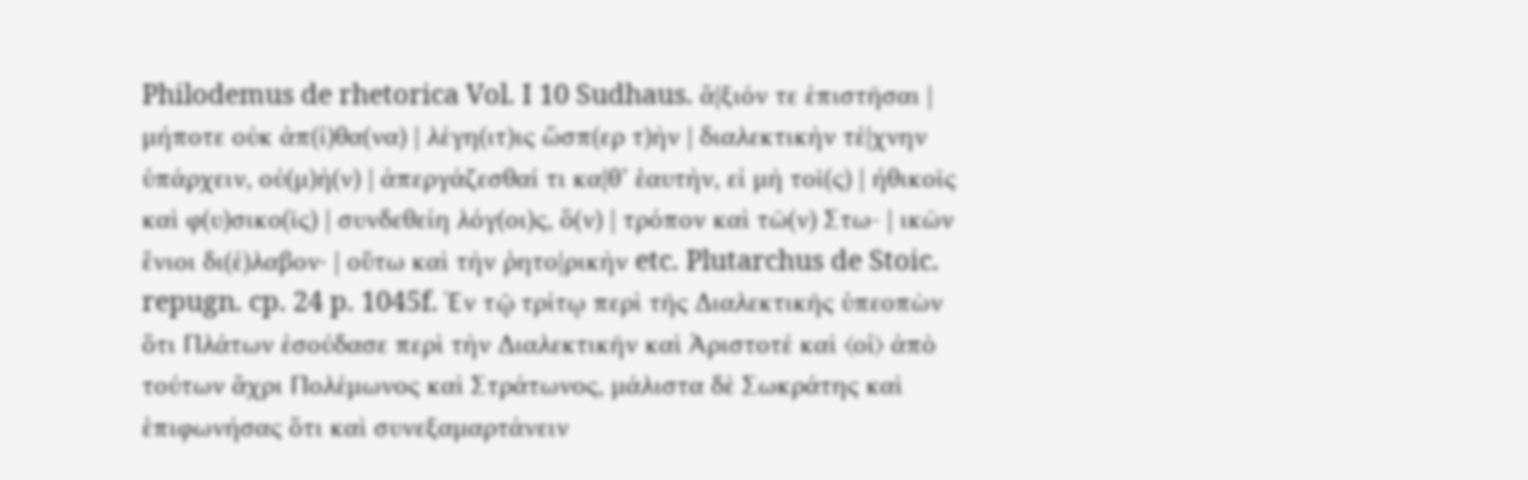Philodemus de rhetorica Vol. I 10 Sudhaus. ἄ|ξιόν τε ἐπιστῆσαι | μήποτε οὐκ ἀπ(ί)θα(να) | λέγη(ιτ)ις ὥσπ(ερ τ)ὴν | διαλεκτικὴν τέ|χνην ὑπάρχειν, οὐ(μ)ὴ(ν) | ἀπεργάζεσθαί τι κα|θ’ ἑαυτὴν, εἰ μὴ τοῖ(ς) | ἠθικοῖς καὶ φ(υ)σικο(ῖς) | συνδεθείη λόγ(οι)ς, ὃ(ν) | τρόπον καὶ τῶ(ν) Στω- | ικῶν ἔνιοι δι(έ)λαβον· | οὕτω καὶ τὴν ῥητο|ρικὴν etc. Plutarchus de Stoic. repugn. cp. 24 p. 1045f. Ἐν τῷ τρίτῳ περὶ τῆς Διαλεκτικῆς ὑπεοπὼν ὅτι Πλάτων ἐσούδασε περὶ τὴν Διαλεκτικῆν καὶ Ἀριστοτέ καὶ ⟨oἱ⟩ ἀπὸ τούτων ἄχρι Πολέμωνος καὶ Στράτωνος, μάλιστα δὲ Σωκράτης καὶ ἑπιφωνήσας ὅτι καὶ συνεξαμαρτάνειν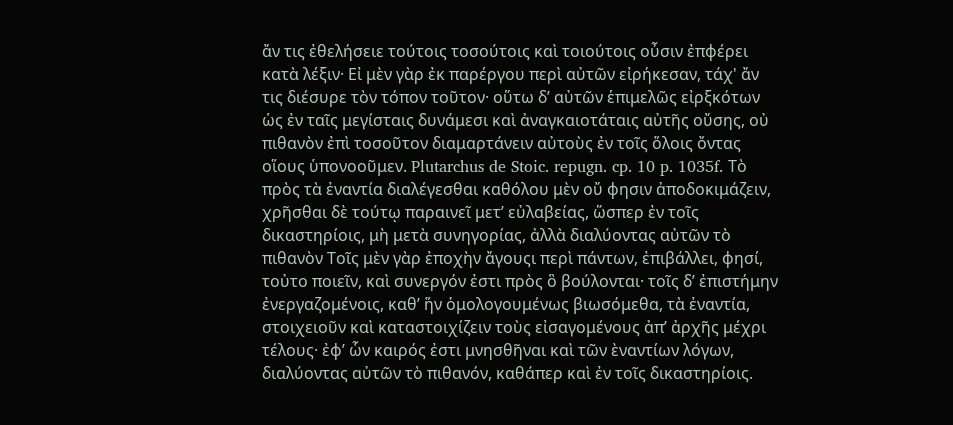ἄν τις ἐθελήσειε τούτοις τοσούτοις καὶ τοιούτοις οὖσιν ἐπφέρει κατὰ λέξιν· Εἰ μὲν γὰρ ἐκ παρέργου περὶ αὐτῶν εἰρήκεσαν, τάχ' ἄν τις διέσυρε τὸν τόπον τοῦτον· οὕτω δ’ αὐτῶν ἑπιμελῶς εἰρξκότων ὡς ἐν ταῖς μεγίσταις δυνάμεσι καὶ ἀναγκαιοτάταις αὐτῆς οὔσης, οὐ πιθανὸν ἐπὶ τοσοῦτον διαμαρτάνειν αὐτοὺς ἐν τοῖς ὅλοις ὄντας οἵους ὑπονοοῦμεν. Plutarchus de Stoic. repugn. cp. 10 p. 1035f. Τὸ πρὸς τὰ ἐναντία διαλέγεσθαι καθόλου μὲν οὔ φησιν ἀποδοκιμάζειν, χρῆσθαι δὲ τούτῳ παραινεῖ μετ’ εὐλαβείας, ὥσπερ ἐν τοῖς δικαστηρίοις, μὴ μετὰ συνηγορίας, ἀλλὰ διαλύοντας αὐτῶν τὸ πιθανὸν Τοῖς μὲν γὰρ ἐποχὴν ἄγουςι περὶ πάντων, ἐπιβάλλει, φησί, τοὐτο ποιεῖν, καὶ συνεργόν ἐστι πρὸς ὃ βούλονται· τοῖς δ’ ἐπιστήμην ἐνεργαζομένοις, καθ’ ἥν ὁμολογουμένως βιωσόμεθα, τὰ ἐναντία, στοιχειοῦν καὶ καταστοιχίζειν τοὺς εἰσαγομένους ἀπ’ ἀρχῆς μέχρι τέλους· ἐφ’ ὧν καιρός ἐστι μνησθῆναι καὶ τῶν ὲναντίων λόγων, διαλύοντας αὐτῶν τὸ πιθανόν, καθάπερ καὶ ἐν τοῖς δικαστηρίοις.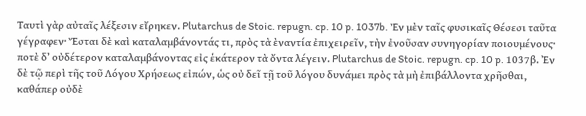Ταυτὶ γὰρ αὐταῖς λέξεσιν εἴρηκεν. Plutarchus de Stoic. repugn. cp. 10 p. 1037b. Ἐν μὲν ταῖς φυσικαῖς Θέσεσι ταῦτα γέγραφεν· Ἔσται δὲ καὶ καταλαμβάνοντάς τι, πρὸς τὰ ὲναντία ἐπιχειρεῖν, τὴν ἐνοῦσαν συνηγορίαν ποιουμένους· ποτὲ δ’ οὐδέτερον καταλαμβάνοντας εἰς ἑκάτερον τὰ ὄντα λέγειν. Plutarchus de Stoic. repugn. cp. 10 p. 1037β. ᾽Εν δὲ τῷ περὶ τῆς τοῦ Λόγου Χρήσεως εἰπών, ὡς οὐ δεῖ τῇ τοῦ λόγου δυνάμει πρὸς τὰ μὴ ἐπιβάλλοντα χρῆσθαι, καθάπερ οὐδὲ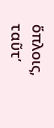ὅπλοις, ταῦτ’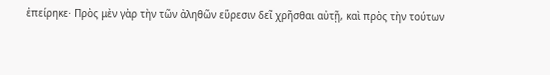ἐπείρηκε· Πρὸς μὲν γὰρ τὴν τῶν ἀληθῶν εὕρεσιν δεῖ χρῆσθαι αὐτῇ, καὶ πρὸς τὴν τούτων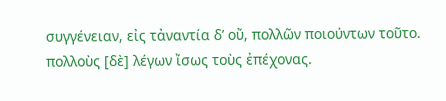συγγένειαν, εἰς τἀναντία δ’ οὔ, πολλῶν ποιούντων τοῦτο. πολλοὺς [δὲ] λέγων ἴσως τοὺς ἐπέχονας.